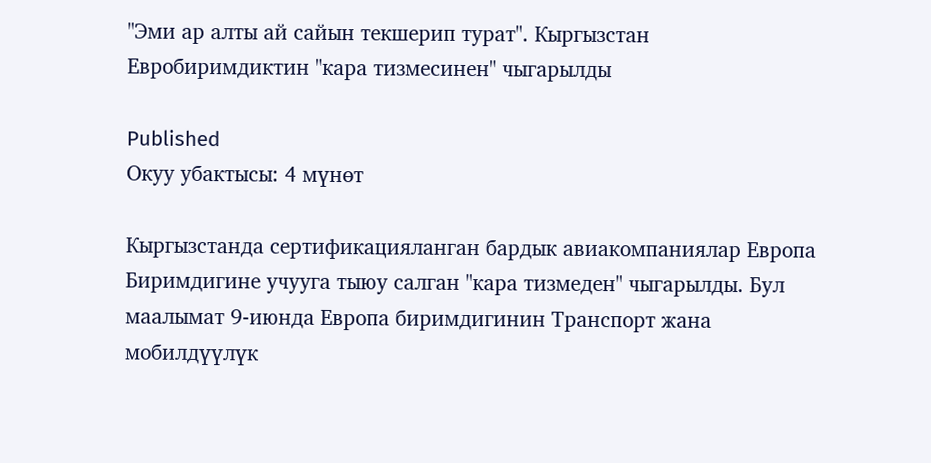"Эми ар алты ай сайын текшерип турат". Кыргызстан Евробиримдиктин "кара тизмесинен" чыгарылды

Published
Окуу убактысы: 4 мүнөт

Кыргызстанда сертификацияланган бардык авиакомпаниялар Европа Биримдигине учууга тыюу салган "кара тизмеден" чыгарылды. Бул маалымат 9-июнда Европа биримдигинин Транспорт жана мобилдүүлүк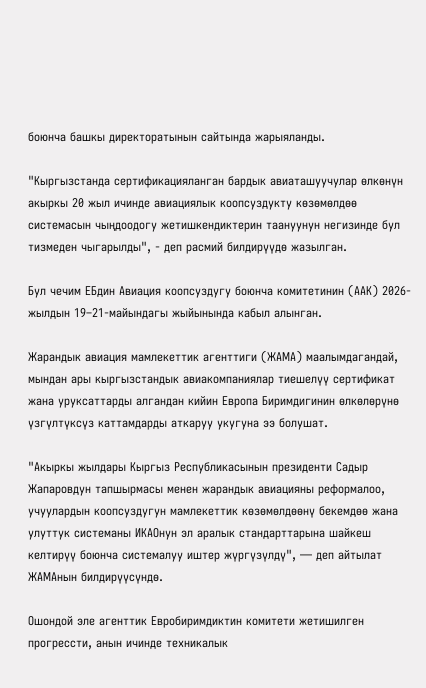боюнча башкы директоратынын сайтында жарыяланды.

"Кыргызстанда сертификацияланган бардык авиаташуучулар өлкөнүн акыркы 20 жыл ичинде авиациялык коопсуздукту көзөмөлдөө системасын чыңдоодогу жетишкендиктерин таануунун негизинде бул тизмеден чыгарылды", - деп расмий билдирүүдө жазылган.

Бул чечим ЕБдин Авиация коопсуздугу боюнча комитетинин (ААК) 2026-жылдын 19–21-майындагы жыйынында кабыл алынган.

Жарандык авиация мамлекеттик агенттиги (ЖАМА) маалымдагандай, мындан ары кыргызстандык авиакомпаниялар тиешелүү сертификат жана уруксаттарды алгандан кийин Европа Биримдигинин өлкөлөрүнө үзгүлтүксүз каттамдарды аткаруу укугуна ээ болушат.

"Акыркы жылдары Кыргыз Республикасынын президенти Садыр Жапаровдун тапшырмасы менен жарандык авиацияны реформалоо, учуулардын коопсуздугун мамлекеттик көзөмөлдөөнү бекемдөө жана улуттук системаны ИКАОнун эл аралык стандарттарына шайкеш келтирүү боюнча системалуу иштер жүргүзүлдү", — деп айтылат ЖАМАнын билдирүүсүндө.

Ошондой эле агенттик Евробиримдиктин комитети жетишилген прогрессти, анын ичинде техникалык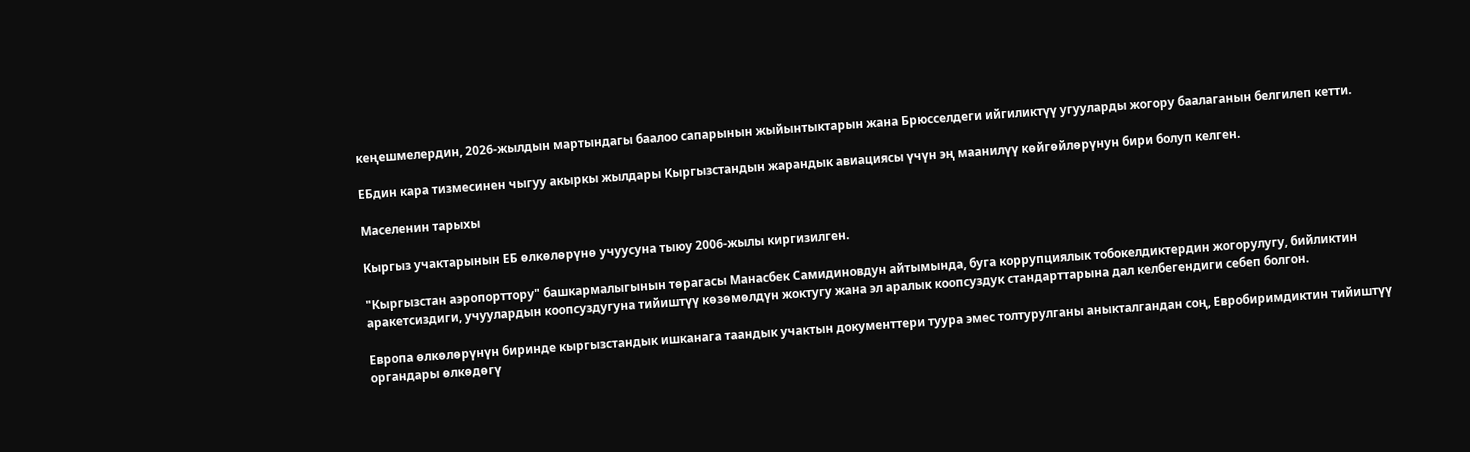кеңешмелердин, 2026-жылдын мартындагы баалоо сапарынын жыйынтыктарын жана Брюсселдеги ийгиликтүү угууларды жогору баалаганын белгилеп кетти.

ЕБдин кара тизмесинен чыгуу акыркы жылдары Кыргызстандын жарандык авиациясы үчүн эң маанилүү көйгөйлөрүнун бири болуп келген.

Маселенин тарыхы

Кыргыз учактарынын ЕБ өлкөлөрүнө учуусуна тыюу 2006-жылы киргизилген.

"Кыргызстан аэропорттору" башкармалыгынын төрагасы Манасбек Самидиновдун айтымында, буга коррупциялык тобокелдиктердин жогорулугу, бийликтин аракетсиздиги, учуулардын коопсуздугуна тийиштүү көзөмөлдүн жоктугу жана эл аралык коопсуздук стандарттарына дал келбегендиги себеп болгон.

Европа өлкөлөрүнүн биринде кыргызстандык ишканага таандык учактын документтери туура эмес толтурулганы аныкталгандан соң, Евробиримдиктин тийиштүү органдары өлкөдөгү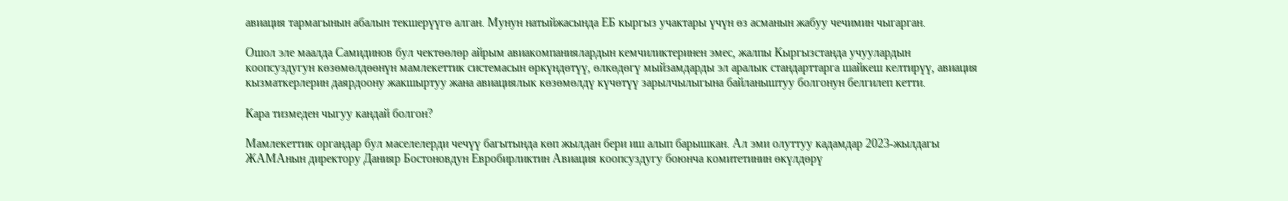авиация тармагынын абалын текшерүүгө алган. Мунун натыйжасында ЕБ кыргыз учактары үчүн өз асманын жабуу чечимин чыгарган.

Ошол эле маалда Самидинов бул чектөөлөр айрым авиакомпаниялардын кемчиликтеринен эмес, жалпы Кыргызстанда учуулардын коопсуздугун көзөмөлдөөнүн мамлекеттик системасын өркүндөтүү, өлкөдөгү мыйзамдарды эл аралык стандарттарга шайкеш келтирүү, авиация кызматкерлерин даярдоону жакшыртуу жана авиациялык көзөмөлдү күчөтүү зарылчылыгына байланыштуу болгонун белгилеп кетти.

Кара тизмеден чыгуу кандай болгон?

Мамлекеттик органдар бул маселелерди чечүү багытында көп жылдан бери иш алып барышкан. Ал эми олуттуу кадамдар 2023-жылдагы ЖАМАнын директору Данияр Бостоновдун Евробирликтин Авиация коопсуздугу боюнча комитетинин өкүлдөрү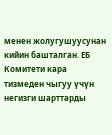менен жолугушуусунан кийин башталган. ЕБ Комитети кара тизмеден чыгуу үчүн негизги шарттарды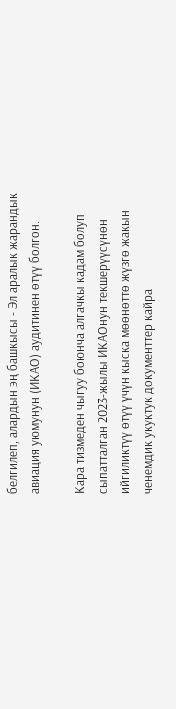белгилеп, алардын эң башкысы - Эл аралык жарандык авиация уюмунун (ИКАО) аудитинен өтүү болгон.

Кара тизмеден чыгуу боюнча алгачкы кадам болуп сыпатталган 2023-жылы ИКАОнун текшерүүсүнөн ийгиликтүү өтүү үчүн кыска мөөнөттө жүзгө жакын ченемдик укуктук документтер кайра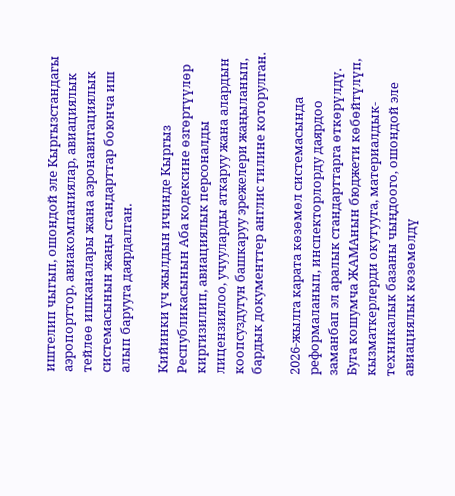иштелип чыгып, ошондой эле Кыргызстандагы аэропорттор, авиакомпаниялар, авиациялык тейлөө ишканалары жана аэронавигациялык системасынын жаңы стандарттар боюнча иш алып барууга даярдалган.

Кийинки үч жылдын ичинде Кыргыз Республикасынын Аба кодексине өзгөртүүлөр киргизилип, авиациялык персоналды лицензиялоо, учууларды аткаруу жана алардын коопсуздугун башкаруу эрежелери жаңыланып, бардык документтер англис тилине которулган.

2026-жылга карата көзөмөл системасында реформаланып, инспекторлорду даярдоо заманбап эл аралык стандарттарга өткөрүлдү. Буга кошумча ЖАМАнын бюджети көбөйтүлүп, кызматкерлерди окутууга, материалдык-техникалык базаны чыңдоого, ошондой эле авиациялык көзөмөлдү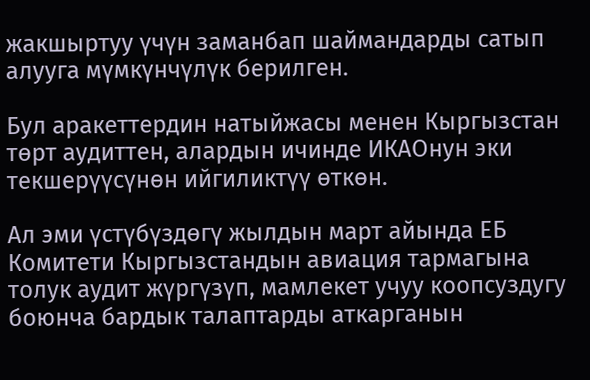жакшыртуу үчүн заманбап шаймандарды сатып алууга мүмкүнчүлүк берилген.

Бул аракеттердин натыйжасы менен Кыргызстан төрт аудиттен, алардын ичинде ИКАОнун эки текшерүүсүнөн ийгиликтүү өткөн.

Ал эми үстүбүздөгү жылдын март айында ЕБ Комитети Кыргызстандын авиация тармагына толук аудит жүргүзүп, мамлекет учуу коопсуздугу боюнча бардык талаптарды аткарганын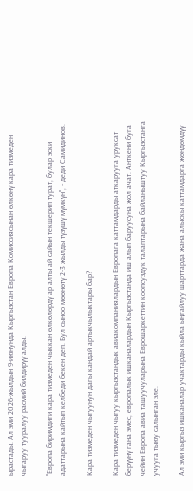ырастады. Ал эми 2026-жылдын 9-июнунда Кыргызстан Европа Комиссиясынан өлкөнү кара тизмеден чыгаруу тууралуу расмий билдирүү алды.

"Европа биримдиги кара тизмеден чыккан өлкөлөрдү ар алты ай сайын текшерип турат, булар эски адаттарына кайтып келбеди бекен деп. Бул сыноо мөөнөтү 2-3 жылды түзүшү мүмкүн", - деди Самидинов.

Кара тизмеден чыгуунун дагы кандай артыкчылыктары бар?

Кара тизмеден чыгуу кыргызстандык авиакомпаниялардын Европага каттамдарды аткарууга уруксат берүүнү гана эмес, европалык ишканалардын Кыргызстанда иш алып баруусуна жол ачат. Анткени буга чейин Европа авиа ташуучуларына Еврошаркеттин коопсуздук талаптарына байланыштуу Кыргызстанга учууга тыюу салынган эле.

Ал эми кыргыз ишканалар учактарды кыйла ыңгайлуу шарттарда жана алыскы каттамдарга жөндөмдүү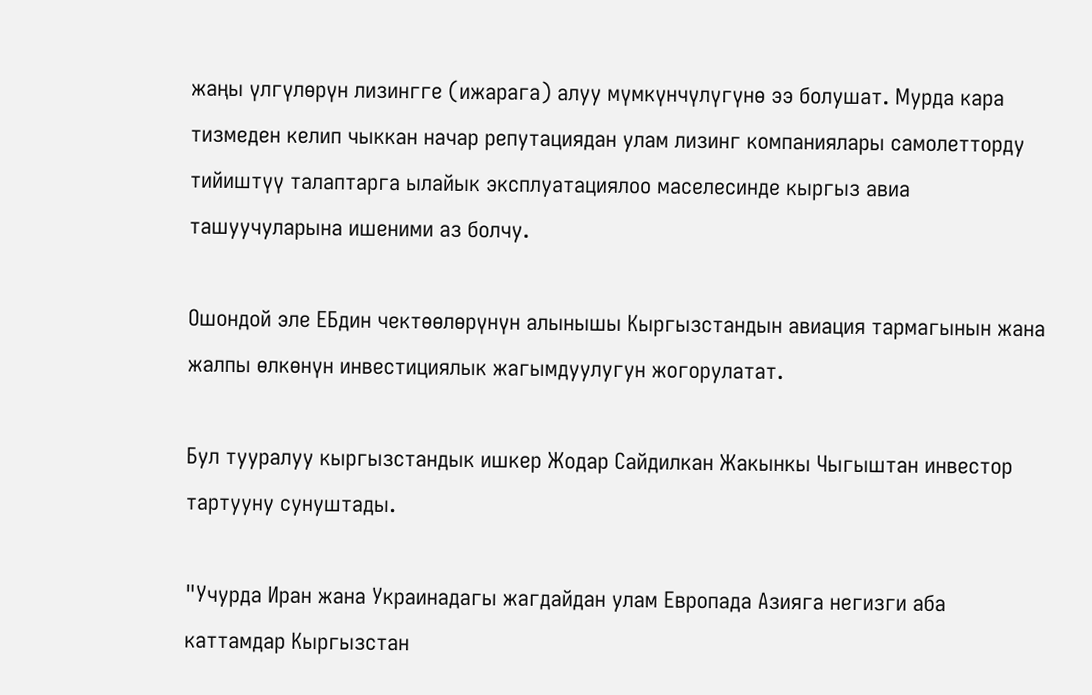жаңы үлгүлөрүн лизингге (ижарага) алуу мүмкүнчүлүгүнө ээ болушат. Мурда кара тизмеден келип чыккан начар репутациядан улам лизинг компаниялары самолетторду тийиштүү талаптарга ылайык эксплуатациялоо маселесинде кыргыз авиа ташуучуларына ишеними аз болчу.

Ошондой эле ЕБдин чектөөлөрүнүн алынышы Кыргызстандын авиация тармагынын жана жалпы өлкөнүн инвестициялык жагымдуулугун жогорулатат.

Бул тууралуу кыргызстандык ишкер Жодар Сайдилкан Жакынкы Чыгыштан инвестор тартууну сунуштады.

"Учурда Иран жана Украинадагы жагдайдан улам Европада Азияга негизги аба каттамдар Кыргызстан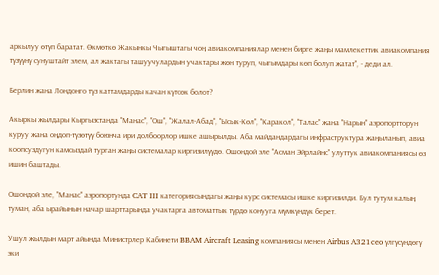аркылуу өтүп баратат. Өкмөткө Жакынкы Чыгыштагы чоң авиакомпаниялар менен бирге жаңы мамлекеттик авиакомпания түзүүнү сунуштайт элем, ал жактагы ташуучулардын учактары жөн туруп, чыгымдары көп болуп жатат", - деди ал.

Берлин жана Лондонго түз каттамдарды качан күтсөк болот?

Акыркы жылдары Кыргызстанда "Манас", "Ош", "Жалал-Абад", "Ысык-Көл", "Каракол", "Талас" жана "Нарын" аэропортторун куруу жана оңдоп-түзөтүү боюнча ири долбоорлор ишке ашырылды. Аба майдандардагы инфраструктура жаңыланып, авиа коопсуздугун камсыздай турган жаңы системалар киргизилүүдө. Ошондой эле "Асман Эйрлайнс" улуттук авиакомпаниясы өз ишин баштады.

Ошондой эле, "Манас" аэропортунда CAT III категориясындагы жаңы курс системасы ишке киргизилди. Бул тутум калың туман, аба ырайынын начар шарттарында учактарга автоматтык түрдө конууга мүмкүндүк берет.

Ушул жылдын март айында Министрлер Кабинети BBAM Aircraft Leasing компаниясы менен Airbus A321ceo үлгүсүндөгү эки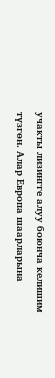учакты лизингге алуу боюнча келишим түзгөн. Алар Европа шаарларына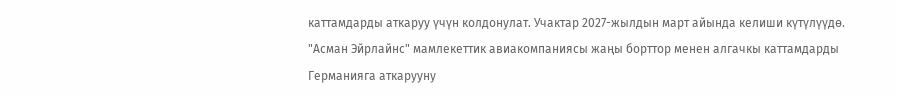каттамдарды аткаруу үчүн колдонулат. Учактар 2027-жылдын март айында келиши күтүлүүдө. "Асман Эйрлайнс" мамлекеттик авиакомпаниясы жаңы борттор менен алгачкы каттамдарды Германияга аткарууну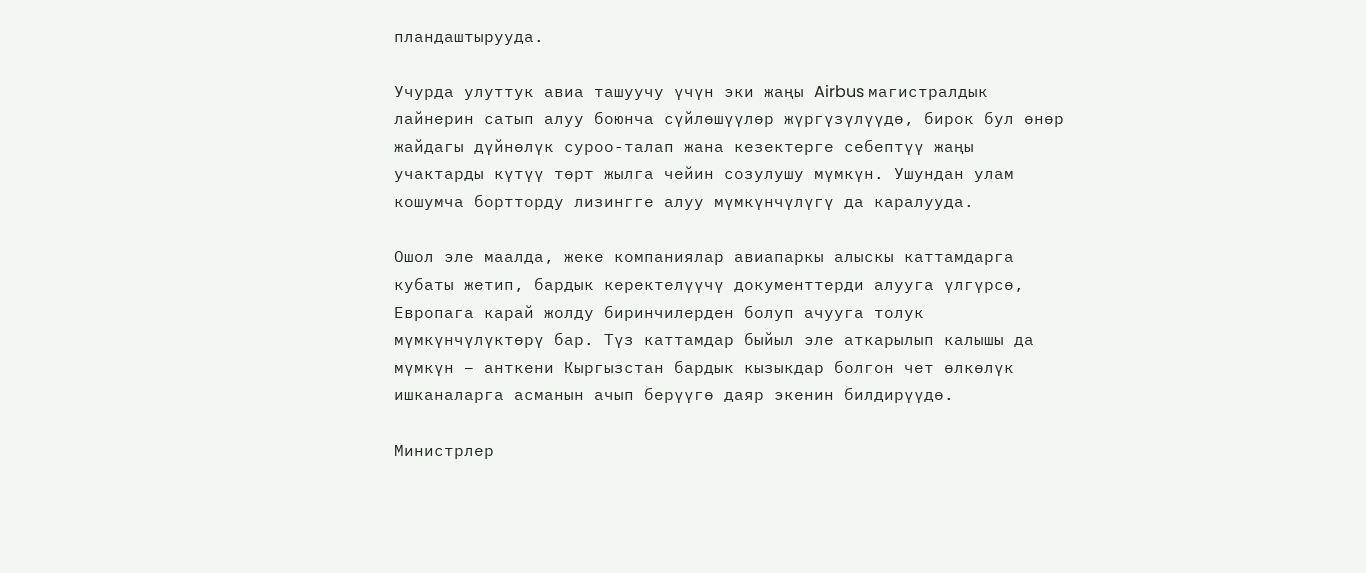пландаштырууда.

Учурда улуттук авиа ташуучу үчүн эки жаңы Airbus магистралдык лайнерин сатып алуу боюнча сүйлөшүүлөр жүргүзүлүүдө, бирок бул өнөр жайдагы дүйнөлүк суроо-талап жана кезектерге себептүү жаңы учактарды күтүү төрт жылга чейин созулушу мүмкүн. Ушундан улам кошумча бортторду лизингге алуу мүмкүнчүлүгү да каралууда.

Ошол эле маалда, жеке компаниялар авиапаркы алыскы каттамдарга кубаты жетип, бардык керектелүүчү документтерди алууга үлгүрсө, Европага карай жолду биринчилерден болуп ачууга толук мүмкүнчүлүктөрү бар. Түз каттамдар быйыл эле аткарылып калышы да мүмкүн – анткени Кыргызстан бардык кызыкдар болгон чет өлкөлүк ишканаларга асманын ачып берүүгө даяр экенин билдирүүдө.

Министрлер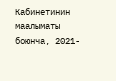Кабинетинин маалыматы боюнча, 2021-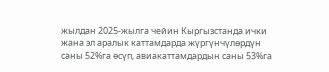жылдан 2025-жылга чейин Кыргызстанда ички жана эл аралык каттамдарда жүргүнчүлөрдүн саны 52%га өсүп, авиакаттамдардын саны 53%га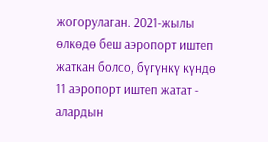жогорулаган. 2021-жылы өлкөдө беш аэропорт иштеп жаткан болсо, бүгүнкү күндө 11 аэропорт иштеп жатат - алардын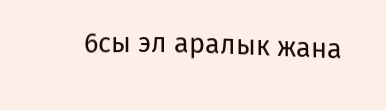6сы эл аралык жана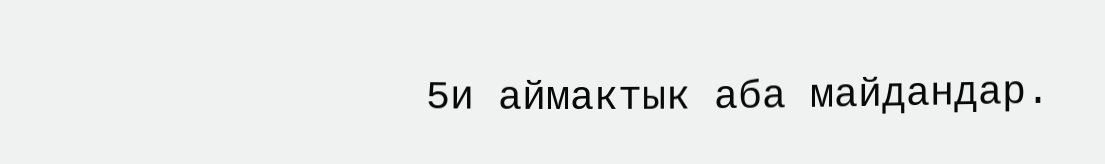5и аймактык аба майдандар.